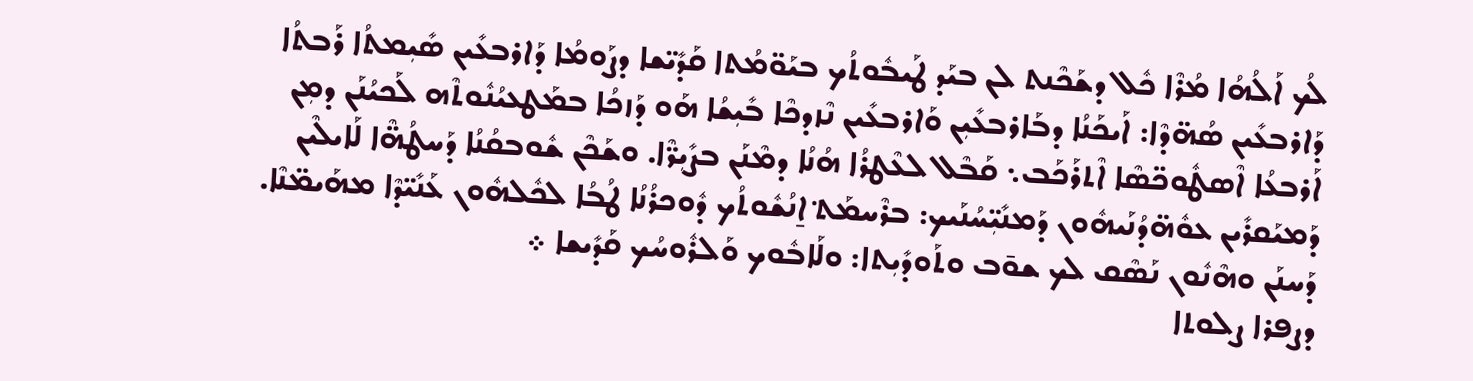ܠܳܟ ܐܰܠܳܗܳܐ ܡܳܪܶܐ ܟܽܠ ܕܫܰܟܶܢܬ ܠܢ ܒܝܰܕ ܛܰܝܒܽܘܬܳܟ ܒܝܰܘ̈ܡܳܬܐ ܩܰܕܺܝ̈ܫܐ ܕܨܰܘܡܳܐ ܕܰܐܪܒܥܺܝܢ ܣܺܝܼܡܬܳܐ ܪܰܒܬܳܐ ܕܰܐܪܒܥܺܝܢ ܣܳܗ̈ܕܶܐ: ܐܰܝܟܰܢܳܐ ܕܒܰܐܪܒܥܺܝܼܢ ܘܰܐܪܒܥܺܝܢ ܢܶܙܕܟܶܐ ܒܺܝܼܫܳܐ ܗܰܘ ܕܰܙܟܳܐ ܒܡܰܛܥܝܳܢܽܘܬܶܗ ܠܰܟܝܳܢܰܢ ܕܡܼܢ ܐܰܪܒܥܳܐ ܐܶܣܛܽܘܟ̈ܣܶܐ ܐܶܬܪܰܟܰܒ܆ ܩܰܒܶܠ ܠܥܶܛܪܳܐ ܗܳܢܳܐ ܕܡܶܢܰܢ ܒܨܺܝܼܪ̈ܶܐ. ܘܫܰܟܶܢ ܫܽܘܒܩܳܢܳܐ ܕܰܚܛܳܗ̈ܶܐ ܠܰܐܝܠܶܝܢ ܕܰܡܝܰܩܪܺܝܢ ܥܘܽܗ̈ܕܳܢܰܝܗܽܘܢ ܕܰܡܢܺܝܼ̈ܚܳܢܰܝܟ: ܒܪܶܚܡܰܬ݀ ܐ̱ܢܳܫܽܘܬܳܟ ܕܽܘܟܪܳܢܳܐ ܛܳܒܳܐ ܠܟܽܠܗܽܘܢ ܥܰܢܺܝ̈ܕܶܐ ܡܗܰܝܡ̈ܢܶܐ. ܕܰܚܢܰܢ ܘܗܶܢܽܘܢ ܢܰܣܶܩ ܠܟ ܫܘ̄ܒ ܘܬܰܘܕܺܝܼܬܐ: ܘܠܰܐܒܽܘܟ ܘܰܠܪܽܘܚܳܟ ܩܰܕܺܝܫܐ ܀
ܕܨܦܪܐ ܨܠܘܬܐ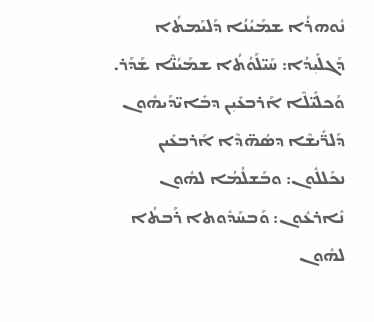ܢܽܘܗܪܳܐ ܫܡܰܝܳܢܳܐ ܕܰܠܝܰܡܬܳܐ ܕܰܓܠܺܝܼܕܳܐ: ܚܰܝ̈ܠܰܘܳܬܳܐ ܫܡܰܝܳܢ̈ܶܐ ܫܰܕܰܪ. ܘܰܟܠܺܝ̈ܠܶܐ ܐܰܪܒܥܺܝܼܢ ܕܒܺܐܝ̈ܕܰܝܗܽܘܢ ܕܰܠܪ̈ܺܝܫܶܐ ܕܣܳܗ̈ܕܶܐ ܐܰܪܒܥܺܝܢ ܢܟܰܠܠܽܘܢ: ܘܒܰܫܠܳܡܳܐ ܠܗܽܘܢ ܢܺܐܪܥܽܘܢ: ܘܰܒܚܰܕܽܘܬܐ ܪܰܒܬܳܐ ܠܗܽܘܢ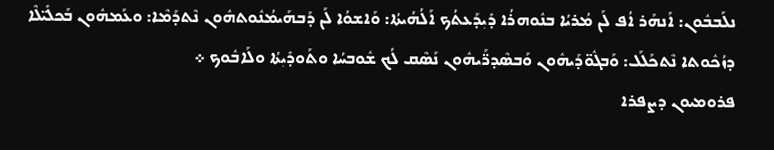ܢܠܰܒܒܽܘܢ: ܐܰܢܗܰܪ ܐܳܦ ܠܰܢ ܡܳܪܝܳܐ ܒܢܽܘܗܪܳܐ ܕܺܝܼܕܰܥܬܳܟ ܐܰܠܳܗܳܝܬܳܐ: ܘܰܐܫܘܳܐ ܠܰܢ ܕܰܒܗܰܝܡܳܢܽܘܬܗܽܘܢ ܢܶܬܕܰܡܶܐ: ܘܥܰܡܗܽܘܢ ܒܰܟܠܺܝ̈ܠܶܐ ܕܙܳܟܽܘܬܐ ܢܶܬܟܰܠܰܠ: ܘܰܒܓܽܘ̈ܕܰܝܗܽܘܢ ܘܰܒܣܶܕܪ̈ܰܝܗܽܘܢ ܢܰܣܶܩ ܠܳܟ ܫܽܘܒܚܳܐ ܘܬܰܘܕܺܝܼܬܳܐ ܘܠܰܐܒܽܘܟ ܀
ܦܪܘܡܝܘܢ ܕܨܦܪܐ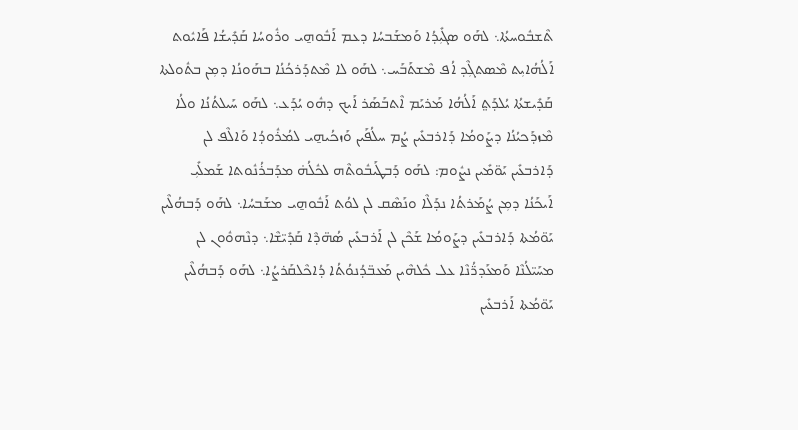ܬܶܫܒܽܘܚܬܳܐ܆ ܠܗܰܘ ܣܓܺܝܼܕܳܐ ܘܰܡܫܰܒܚܳܐ ܕܥܡ ܐܰܒܽܘܗ̱ܝ ܘܪܽܘܚܳܐ ܩܰܕܺܝܫܳܐ ܦܰܐܝܽܘܬ ܐܰܠܳܗܳܐܝܼܬ ܡܶܣܬܓܼܶܕ ܐܳܦ ܡܶܫܬܰܒܰܚ܆ ܠܗܰܘ ܠܐ ܡܶܬܕܰܪܟܳܢܳܐ ܒܗܰܘܢܳܐ ܕܡܼܢ ܒܬܽܘܠܬܐ ܩܰܕܺܝܫܬܳܐ ܝܳܠܕܰܬ݀ ܐܰܠܳܗܳܐ ܡܰܪܝܰܡ ܐܶܬܒܰܣܰܪ ܐܰܝܟ ܕܗܽܘ ܝܳܕܰܥ܆ ܠܗܰܘ ܚܰܝܠܬܳܢܳܐ ܘܠܳܐ ܡܶܙܕܰܟܝܳܢܳܐ ܕܨܰܘܡܳܐ ܕܰܐܪܒܥܺܝܢ ܨܳܡ ܚܠܳܦܰܝܢ ܘܰܙܟܳܝܗ̱ܝ ܠܡܳܪܽܘܕܳܐ ܘܰܐܠܶܦ ܠܢ ܕܰܐܪܒܥܺܝܢ ܝܰܘ̈ܡܺܝܢ ܢܨܽܘܡ: ܠܗܰܘ ܕܰܒܛܰܝܒܽܘܬܶܗ ܠܟܽܠܳܗ̇ ܡܕܰܒܪܳܢܽܘܬܐ ܫܰܡܠܺܝܼ ܐܰܝܟܰܢܳܐ ܕܡܼܢ ܨܳܡܰܪܬܳܐ ܢܕܰܠܶܐ ܘܢܰܣܶܩ ܠܢ ܠܘܳܬ ܐܰܒܽܘܗ̱ܝ ܡܫܰܒܚܳܐ܆ ܠܗܰܘ ܕܰܒܗܳܠܶܝܢ ܝܰܘ̈ܡܳܬܐ ܕܰܐܪܒܥܺܝܢ ܕܨܰܘܡܳܐ ܫܰܟܶܢ ܠܢ ܐܰܪܒܥܺܝܢ ܣܳܗ̈ܕܶܐ ܩܰܕܺܝ̈ܫܶܐ܆ ܕܢܶܗܘܽܘܢ ܠܢ ܡܚܰܝ̈ܠܳܢܶܐ ܘܰܡܥܰܕܪ̈ܳܢܶܐ ܥܠ ܟܽܠܗܶܝܢ ܡܰܥܒ̈ܕܳܢܘܳܬܳܐ ܕܳܐܟܶܠܩܰܪܨܳܐ܆ ܠܗܰܘ ܕܰܒܗܳܠܶܝܢ ܝܰܘ̈ܡܳܬܐ ܐܰܪܒܥܺܝܢ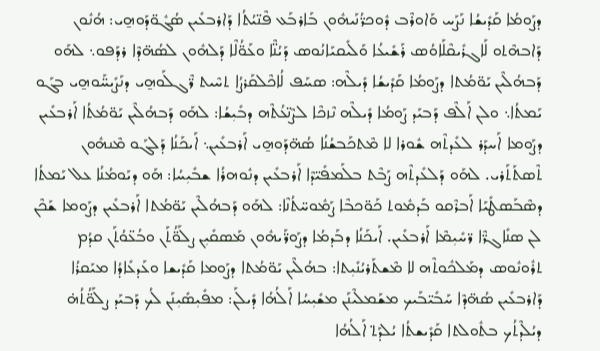ܕܨܰܘܡܳܐ ܩܰܕܺܝܫܳܐ ܢܰܨܰܚ ܘܰܐܘܪܶܒ ܕܽܘܟܪ̈ܳܢܰܝܗܽܘܢ ܒܰܐܪܒܰܥ ܦܶܢ̈ܝܳܬܳܐ ܕܰܐܪܒܥܺܝܢ ܣܳܓܽܘ̈ܕܰܘܗ̱ܝ: ܗܳܢܽܘܢ ܕܰܐܒܗܶܬܘ ܠܰܐܓܪܺܝܩܶܠܰܐܘܳܣ ܪܰܫܺܝܥܳܐ ܘܰܠܺܝܩܝܰܐܢܳܘܣ ܕܰܝܳܢ̈ܶܐ ܘܥܰܘ̈ܳܠܶܐ ܕܰܠܗܽܘܢ ܠܣܳܗ̈ܕܶܐ ܪܕܰܦܘ܆ ܠܗܰܘ ܕܰܒܗܳܠܶܝܢ ܝܰܘ̈ܡܳܬܐ ܕܨܰܘܡܳܐ ܩܰܕܺܝܫܳܐ ܕܺܝܠܶܗ: ܣܚܰܦ ܠܳܐܟܶܠܩܰܪܨܳܐ ܬܚܶܝܬ ܪ̈ܶܓܠܰܘܗ̱ܝ ܕܢܰܨܺܝܼܚ̈ܰܘܗ̱ܝ ܒܓܰܘ ܝܰܡܬܳܐ܆ ܘܠܢ ܐܰܠܶܦ ܕܰܒܝܰܕ ܨܰܘܡܳܐ ܕܺܝܠܶܗ ܢܶܙܟܶܐ ܠܨܶܢ̈ܥܳܬܶܗ ܕܒܺܝܼܫܳܐ: ܠܗܰܘ ܕܰܒܗܳܠܶܝܢ ܝܰܘ̈ܡܳܬܳܐ ܐܰܪܒܥܺܝܢ ܕܨܰܘܡܐ ܐܰܚܕܰܪ ܠܥܺܕܬܶܗ ܫܽܘܪܐ ܠܐ ܡܶܬܟܰܒܫܳܢܳܐ ܣܳܗ̈ܕܰܘܗ̱ܝ ܐܰܪܒܥܺܝܢ܆ ܐܰܝܟܰܢܳܐ ܕܰܠܓܰܘ ܡܶܢܗܽܘܢ ܬܶܣܬܰܬܰܪܝ. ܠܗܰܘ ܕܰܠܥܺܕܬܶܗ ܨܰܒܶܬ ܒܠܰܡܦܺܝ̈ܕܶܐ ܐܰܪܒܥܺܝܢ ܕܢܽܘܗܪܳܐ ܫܒܺܝܼܚܳܐ: ܗܰܘ ܕܝܰܘܡܳܢܳܐ ܥܠ ܝܰܡܬܳܐ ܕܣܶܒܰܣܛܺܝܰܐ ܐܰܒܪܶܩܘ ܒܰܕܡܽܘܬ ܟܰܘ̈ܟܒܶܐ ܨܰܡܽܘܚ̈ܬܳܢܶܐ: ܠܗܰܘ ܕܰܒܗܳܠܶܝܢ ܝܰܘ̈ܡܳܬܐ ܐܰܪܒܥܺܝܢ ܕܨܰܘܡܐ ܫܰܟܶܢ ܠܢ ܣܢܺܐܓܪ̈ܶܐ ܪ̈ܚܺܝܼܡܶܐ ܐܰܪܒܥܺܝܢ. ܐܰܝܟܰܢܳܐ ܕܒܰܕܡܳܐ ܕܨܰܘܪ̈ܰܝܗܽܘܢ ܡܰܣܩܺܝܼܢ ܨܠܰܘ̈ܳܬܰܢ ܘܒܳܥ̈ܘܳܬܰܢ ܩܕܳܡ ܬܪܽܘܢܽܘܣ ܕܡܰܠܟܽܘܬܶܗ ܠܐ ܡܶܫܬܰܪܝܳܢܺܝܼܬܐ: ܒܗܳܠܶܝܢ ܝܰܘ̈ܡܳܬܐ ܕܨܰܘܡܐ ܩܰܕܺܝܫܐ ܘܥܰܕܥܺܐܕܳܐ ܡܝܰܩܪܳܐ ܕܰܐܪܒܥܺܝܢ ܣܳܗ̈ܕܶܐ ܚܰܒܺܝ̈ܒܰܝܟ ܡܫܰܡܠܶܝܢܰܢ ܡܫܺܝܼܚܳܐ ܐܰܠܳܗܳܐ ܕܺܝܠܰܢ: ܡܦܺܝܼܣܺܝܼܢܰܢ ܠܳܟ ܕܰܒܝܰܕ ܨܠܰܘ̈ܳܬܳܗ̇ ܕܝܳܠܶܕܬܳܟ ܒܬܽܘܠܬܐ ܩܰܕܺܝܫܬܳܐ ܝܳܠܕܰܬ݀ ܐܰܠܳܗܳܐ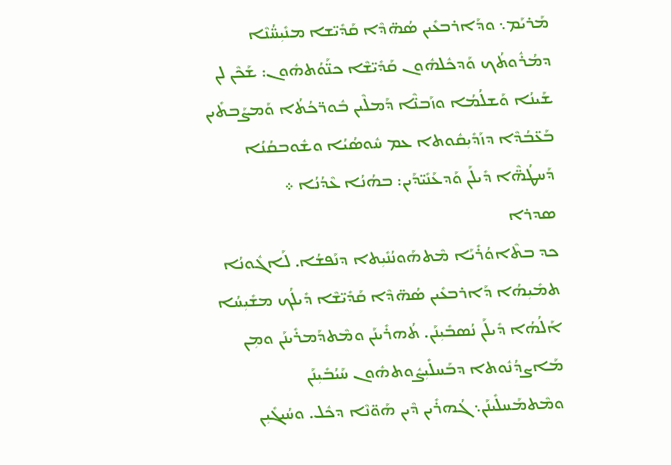ܡܰܪܝܰܡ܆ ܘܕܰܐܪܒܥܺܝܢ ܣܳܗ̈ܕܶܐ ܩܰܕܺܝ̈ܫܐ ܡܢܺܝܼܚ̈ܳܢܶܐ ܕܡܳܪܽܘܬܳܟ ܘܰܕܟܽܠܗܽܘܢ ܩܰܕܺܝ̈ܫܶܐ ܟܢ̈ܰܘܳܬܗܽܘܢ: ܫܰܟܶܢ ܠܢ ܫܰܝܢܳܐ ܘܰܫܠܳܡܳܐ ܘܙܰܒܢ̈ܶܐ ܕܰܡܠܶܝܢ ܒܽܘܪ̈ܟܳܬܳܐ ܘܰܡܨܰܒܬܺܝܢ ܒܰܥ̈ܒܳܕܶܐ ܕܙܰܕܺܝܼܩܽܘܬܐ ܥܡ ܚܽܘܣܳܝܳܐ ܘܫܽܘܒܩܳܢܳܐ ܕܰܚܛܳܗ̈ܶܐ ܕܺܝܠܰܢ ܘܰܕܥܰܢܺܝ̈ܕܰܝܢ: ܒܗܳܢܳܐ ܥܶܕܳܢܳܐ ܀
ܣܕܪܐ
ܟܕ ܒܬܶܐܘܳܪܺܝܰܐ ܡܶܬܗܰܘܢܳܢܺܝܼܬܐ ܕܢܰܦܫܳܐ. ܠܰܐܓܽܘܢܳܐ ܬܡܺܝܼܗܳܐ ܕܰܐܪܒܥܺܝܢ ܣܳܗ̈ܕܶܐ ܩܰܕܺܝ̈ܫܶܐ ܕܺܝܠܳܟ ܡܫܺܝܼܚܳܐ ܐܰܠܳܗܳܐ ܕܺܝܠܰܢ ܢܳܣܒܺܝܼܢܰܢ. ܬܳܗܪܺܝܢܰܢ ܘܡܶܬܕܰܡܪܺܝܢܰܢ ܘܡܼܢ ܡܰܐܨܕܳܢܽܘܬܐ ܕܒܰܚܠܺܝܼܨܽܘܬܗܽܘܢ ܚܰܝܳܒܺܝܼܢܰܢ ܘܡܶܬܡܰܚܠܺܝܢܰܢ܆ ܓܳܗܪܺܝܢ ܕܶܝܢ ܗܰܘ̈ܢܶܐ ܕܟܽܠ. ܘܚܳܝܓܺܝܼܢ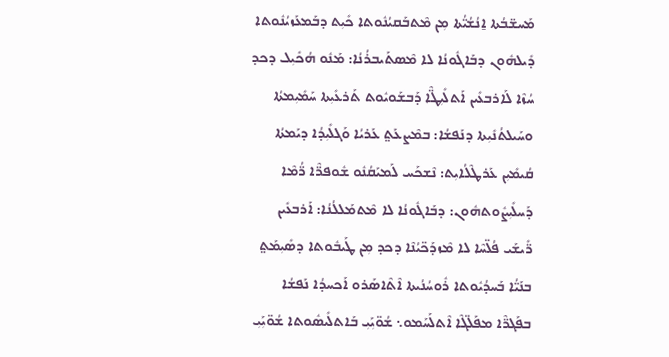ܡܰܚܫ̈ܒܳܬܐ ܐ̱ܢܳܫܳܝ̈ܳܬܐ ܡܼܢ ܡܶܬܒܰܩܝܳܢܽܘܬܐ ܟܺܝܼܬ ܕܒܰܡܥܰܙܝܳܢܽܘܬܐ ܕܺܝܠܗܽܘܢ ܕܒܰܐܓܽܘܢܳܐ ܠܐ ܡܶܣܬܰܝܒܪܳܢܳܐ: ܡܰܢܽܘ ܗܳܟܺܝܼܠ ܕܟܕ ܚܳܙܶܐ ܠܰܐܪܒܥܺܝܢ ܐܰܬܠܺܝܼܛ̈ܶܐ ܕܰܒܫܰܘܝܽܘܬ ܬܰܪܥܺܝܼܬܐ ܚܰܡܺܝܼܡܬܳܐ ܘܚܰܝܠܬܳܢܺܝܼܬܐ ܕܢܰܦܫܳܐ: ܒܡܶܨܥܰܬ݀ ܥܰܪܝܳܐ ܘܰܓܠܺܝܼܕܳܐ ܕܝܰܡܬܳܐ ܩܳܝܡܺܝܼܢ ܥܰܪܛܶܠܳܐܝܼܬ: ܢܶܫܟܰܚ ܠܰܡܝܰܩܳܢܽܘ ܫܽܘܦܪ̈ܶܐ ܪ̈ܳܡܶܐ ܕܰܚܠܺܝܼܨܽܘܬܗܽܘܢ: ܕܒܰܐܓܽܘܢܳܐ ܠܐ ܡܶܬܡܰܠܠܳܢܳܐ: ܐܰܪܒܥܺܝܢ ܪ̈ܺܝܫܰܝ ܦܳܠ̈ܚܶܐ ܠܐ ܡܶܙܕܰܟ̈ܝܳܢܶܐ ܕܟܕ ܡܼܢ ܛܰܝܒܽܘܬܐ ܕܣܺܝܼܡܰܬ݀ ܒܢܰܝ̈ܳܐ ܒܰܚܕܳܝܽܘܬܐ ܪܽܘܚܳܢܳܝܬܐ ܐܶܬܶܐܣܰܪܘ ܐܰܟܚܕܳܐ ܢܰܦܫܳܐ ܒܦܰܓܪ̈ܶܐ ܡܦܰܠ̈ܓܶܐ ܐܶܬܠܰܚܰܡܘ܆ ܫܳܘ̈ܝܼܰܝܼ ܒܰܐܬܠܺܝܣܽܘܬܐ ܫܳܘ̈ܝܼܰܝܼ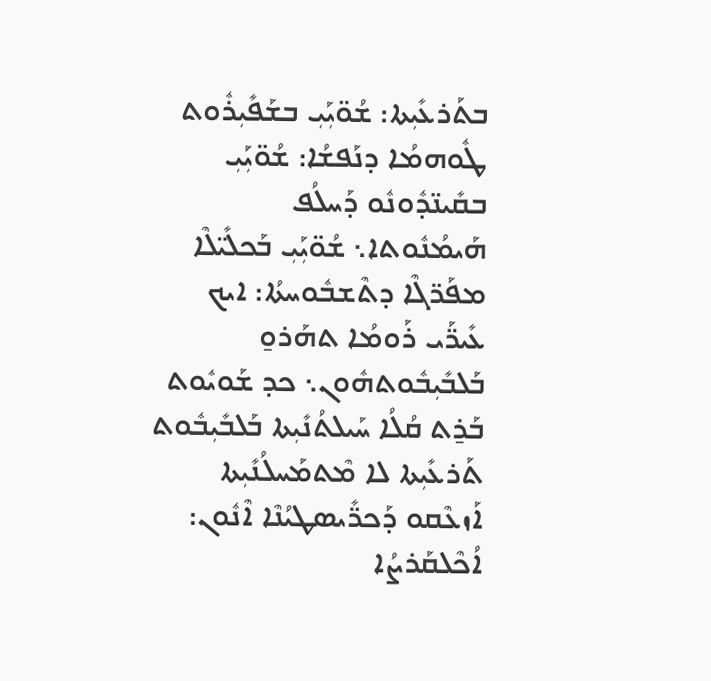ܒܬܰܪܥܺܝܼܬܐ: ܫܳܘ̈ܝܼܰܝܼ ܒܫܰܦܺܝܼܪܽܘܬ ܛܽܘܗܡܳܐ ܕܢܰܦܫܳܐ: ܫܳܘ̈ܝܼܰܝܼ ܒܩܺܝܢ̈ܕܽܘܢܽܘ ܕܰܚܠܳܦ ܗܰܝܡܳܢܽܘܬܐ܆ ܫܳܘ̈ܝܼܰܝܼ ܒܰܟܠܺܝ̈ܠܶܐ ܡܦܰܪ̈ܓܶܐ ܕܬܶܫܒܽܘܚܬܳܐ: ܐܝܟ ܥܺܝܪ̈ܰܝ ܪܰܘܡܳܐ ܬܗܰܪܘ̱ ܒܰܠܒܺܝܼܒܽܘܬܗܽܘܢ܆ ܟܕ ܫܰܘܝܽܘܬ ܒܰܪ̱ܬ ܩܳܠܳܐ ܚܰܝܠܬܳܢܺܝܼܬܐ ܒܰܠܒܺܝܼܒܽܘܬ ܬܰܪܥܺܝܼܬܐ ܠܐ ܡܶܬܡܰܚܠܳܢܺܝܼܬܐ ܐܰܙܥܶܩܘ ܕܰܟܪ̈ܺܝܣܛܝܳܢܶܐ ܐܶܢܽܘܢ: ܐܳܟܶܠܩܰܪܨܳܐ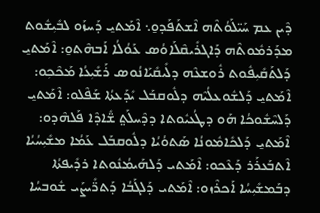ܕܶܝܢ ܥܡ ܚܰܝ̈ܠܰܘܳܬܶܗ ܐܶܫܬܰܦܰܕܘ̱܆ ܐܶܡܰܬܝ̱ ܕܰܚܙܰܘ ܠܒܺܝܼܫܽܘܬ ܡܕܰܪܡܽܘܬܶܗ ܕܰܐܓܪܺܝܩܶܠܰܐܘܳܣ ܥܰܘܳܠܳܐ ܐܰܒܗܶܬܘ̱: ܐܶܡܰܬܝ̱ ܕܰܠܬܰܩܺܝܼܦܽܘܬ ܪܽܘܫܥܶܗ ܕܠܺܝܩܺܝܰܐܢܳܘܣ ܪܰܫܺܝܼܥܳܐ ܡܰܟܶܟܼܘ: ܐܶܡܰܬܝ̱ ܕܰܠܫܽܘܥܠܳܝܶܗ ܕܠܽܘܩܒܰܠ ܝܺܕܰܥܬܳܐ ܫܰܦܶܠܘ: ܐܶܡܰܬܝ̱ ܕܰܠܚܶܫܽܘܟܳܐ ܗܰܘ ܕܛܳܥܝܽܘܬܐ ܕܕܶܚܠܰܬ݀ ܫ̈ܺܐܕܶܐ ܦܰܠܗܶܕܘ: ܐܶܡܰܬܝ̱ ܕܰܠܟܺܐܡܽܘܢܳܐ ܣܰܬܘܳܝܳܐ ܕܠܽܘܩܒܰܠ ܥܰܡܳܐ ܡܫܺܝܼܚܳܝܳܐ ܐܶܬܒܰܥܪܰܪ ܕܰܥܶܟܘ: ܐܶܡܰܬܝ ܕܰܠܗܰܝܡܳܢܽܘܬܐ ܪܕܺܝܦܬܳܐ ܕܒܰܡܫܺܝܼܚܳܐ ܐܰܟܪܶܙܘ: ܐܶܡܰܬܝ ܕܰܠܓܰܒܳܐ ܕܰܬܪ̈ܺܝܨܰܝ ܫܽܘܒܚܳܐ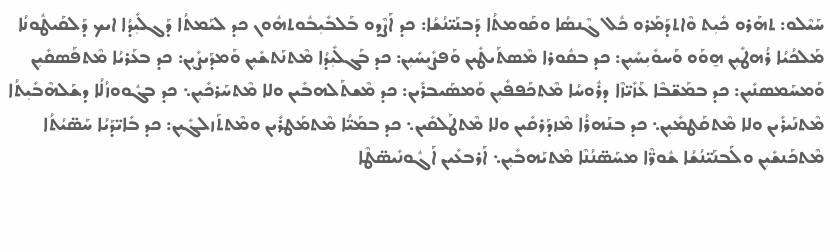ܚܰܝܶܠܘ: ܬܗܰܪܘ ܟܺܝܼܬ ܘܶܐܬܕܰܡܰܪܘ ܟܽܠ ܓܶܢܣܳܐ ܘܩܰܘܡܬܳܐ ܕܰܒܢܰܝ̈ܢܳܫܳܐ: ܟܕ ܐܰܨܶܕܘ ܒܰܠܒܺܝܼܒܽܘܬܗܽܘܢ ܟܕ ܠܝܰܡܬܳܐ ܕܰܓܠܺܝܼܕܳܐ ܐܝܟ ܕܰܠܩܰܝܛܽܘܢܳܐ ܡܰܠܟܳܝܳܐ ܪܳܗܛܺܝܼܢ ܗ̱ܘܰܘ ܘܰܚܘܺܝܼܚܺܝܼܢ: ܟܕ ܒܩܽܘܪܐ ܡܶܣܬܰܝܛܺܝܢ ܘܰܦܨܺܝܼܚܺܝܼܢ: ܟܕ ܒܰܓܠܺܝܼܕܳܐ ܡܶܬܢܰܬܫܺܝܼܢ ܘܰܡܕܰܝܨܺܝܼܢ: ܟܕ ܒܥܰܪܝܳܐ ܡܶܬܦܰܣܩܺܝܼܢ ܘܰܡܚܰܡܣܢܺܝܼܢ: ܟܕ ܒܡܰܫ̈ܒܶܐ ܥܰܙܺܝ̈ܙܶܐ ܕܪܽܘܚܳܐ ܡܶܬܟܰܦܦܺܝܼܢ ܘܰܡܣܰܝܒܪܺܝܢ: ܟܕ ܡܶܫܬܰܠܗܒܺܝܢ ܘܠܐ ܡܶܬܚܰܪܟܺܝܼܢ܆ ܟܕ ܒܓܽܘܘܙܳܠܳܐ ܕܫܰܠܗܶܒܺܝܼܬܳܐ ܡܶܬܢܰܝܪܺܝܢ ܘܠܐ ܡܶܬܩܰܛܡܺܝܼܢ܆ ܟܕ ܒܢܰܗܪܳܐ ܡܶܙܕܰܪܩܺܝܢ ܘܠܐ ܡܶܬܛܰܠܩܺܝܢ܆ ܟܕ ܒܡܰܝ̈ܳܐ ܡܶܬܡܰܛܪܺܝܢ ܘܡܶܬܬܰܙܠܓܺܝܼܢ: ܟܕ ܒܺܐܝ̈ܕܰܝܳܐ ܚܰܣ̈ܝܳܬܳܐ ܡܶܬܟܰܢܫܺܝܼܢ ܘܠܰܒܢܰܝ̈ܢܳܫܳܐ ܫܽܘܪ̈ܶܐ ܡܚܰܣ̈ܢܳܢܶܐ ܡܶܬܝܰܗܒܺܝܼܢ܆ ܐܰܪܒܥܺܝܢ ܐܰܓܽܘܢܺܝܣ̈ܛܶܐ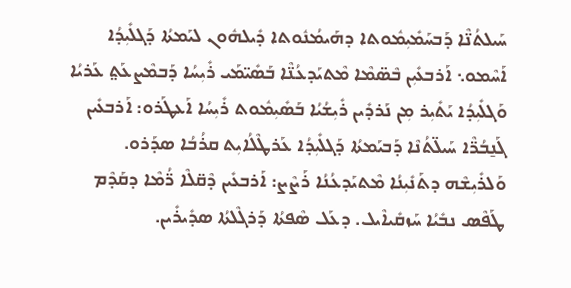ܚܰܝܠܬܳܢ̈ܶܐ ܕܰܒܚܰܡܺܝܼܡܽܘܬܐ ܕܗܰܝܡܳܢܽܘܬܐ ܕܺܝܠܗܽܘܢ ܠܝܰܡܬܳܐ ܕܰܓܠܺܝܼܕܳܐ ܐܰܚܶܡܘ܆ ܐܰܪܒܥܺܝܼܢ ܒܶܣ̈ܡܶܐ ܡܶܬܝܰܕܥܳܢ̈ܶܐ ܒܰܣܺܝ̈ܡܰܝ ܪܺܝܼܚܳܐ ܕܰܒܡܶܨܥܰܬ݀ ܥܰܪܝܳܐ ܘܰܓܠܺܝܼܕܳܐ ܝܰܬܺܝܼܪ ܡܼܢ ܢܰܪܕܺܝܢ ܪܺܝܼܫܳܝܳܐ ܒܰܣܺܝܼܡܽܘܬ ܪܺܝܼܚܳܐ ܐܰܥܛܰܪܘ: ܐܰܪܒܥܺܝܢ ܓܰܢ̱ܒܳܪ̈ܶܐ ܚܰܝܠ̈ܬܳܢܶܐ ܕܰܒܝܰܡܬܳܐ ܕܰܓܠܺܝܼܕܳܐ ܥܰܪܛܶܠܳܐܝܼܬ ܩܪܳܒܳܐ ܣܕܰܪܘ. ܘܰܠܪܺܝܼܫܶܗ ܕܬܰܢܺܝܼܢܳܐ ܡܶܬܝܰܕܥܳܢܳܐ ܪܰܨܶܨ: ܐܰܪܒܥܺܝܢ ܕܶܩ̈ܠܶܐ ܪ̈ܳܡܶܐ ܕܩܰܕܶܡ ܛܰܦܶܣ ܢܒܺܝܳܐ ܚܰܙܩܺܝܐܶܝܠ. ܕܥܰܠ ܣܶܦܬܳܐ ܕܰܪܓܶܠܬܳܐ ܣܕܺܝܪܺܝܢ.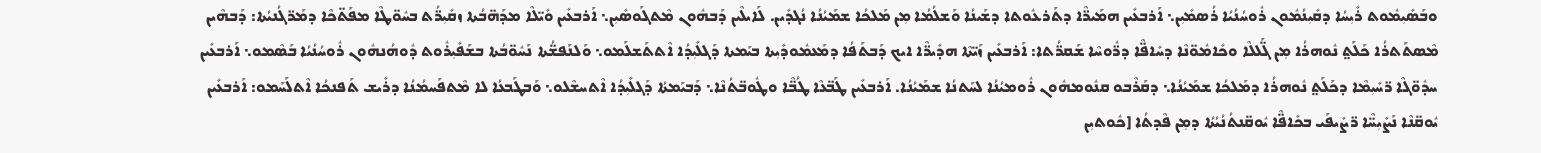ܘܒܰܣܺܝܼܡܽܘܬ ܪܺܝܼܚܳܐ ܕܩܺܝܼܢܳܡܽܘܢ ܪܽܘܚܳܢܳܝܳܐ ܪܳܣܡܺܝܼܢ܆ ܐܰܪܒܥܺܝܢ ܗܡܰܝܪ̈ܶܐ ܕܬܰܪܥܽܘܬܐ ܕܫܰܝܢܳܐ ܘܰܫܠܳܡܳܐ ܡܼܢ ܡܰܠܟܳܐ ܫܡܰܝܳܢܳܐ ܢܳܓܕܺܝܢ. ܠܰܐܝܠܶܝܢ ܕܰܒܗܽܘܢ ܡܶܬܓܰܘܣܺܝܼܢ܆ ܐܰܪܒܥܺܝܢ ܘܺܝ̈ܠܶܐ ܡܕܰܗ̈ܒܳܬܐ ܙܩܺܝܼܪ̈ܳܬ ܒܚܽܘ̈ܛܶܐ ܡܦܰܬ̈ܟܶܐ ܕܡܰܪ̈ܓܳܢܝܳܬܐ: ܕܰܒܗܶܝܢ ܡܶܣܬܰܬܪܳܐ ܟܰܠܰܬ݀ ܢܽܘܗܪܳܐ ܡܼܢ ܓ̈ܰܠܠܶܐ ܘܟܺܐܡܽܘ̈ܢܶܐ ܕܚܺܐܦ̈ܶܐ ܕܪ̈ܽܘܚܶܐ ܫܰܩܪ̈ܳܬܐ: ܐܰܪܒܥܺܝܢ ܙܰܝ̈ܬܶܐ ܗܕܺܝܪ̈ܶܐ ܐܝܟ ܕܰܒܬܰܦܳܐ ܕܡܰܥܡܽܘܕܺܝܼܬܐ ܒܝܰܡܬܐ ܕܰܓܠܺܝܼܕܳܐ ܐܶܬܬܰܫܠܰܡܘ܆ ܘܰܠܢܰܦܫ̈ܳܬܐ ܢܰܚܽܘ̈ܒܳܬܐ ܒܫܰܦܺܝܼܪܽܘܬ ܕܽܘܗܳܢܗܽܘܢ ܪܽܘܚܳܢܳܝܳܐ ܒܰܣܶܡܘ܆ ܐܰܪܒܥܺܝܢ ܚܕܽܘ̈ܓܶܐ ܪ̈ܚܺܝܼܡܶܐ ܕܟܰܠܰܬ݀ ܢܽܘܗܪܳܐ ܕܡܰܠܟܳܐ ܫܡܰܝܳܢܳܐ܆ ܕܩܰܪܶܒܘ ܩܢܽܘܡܗܽܘܢ ܪܽܘܡܝܳܢܳܐ ܠܚܰܬܢܳܐ ܫܡܰܝܳܢܳܐ. ܐܰܪܒܥܺܝܢ ܛܰܒ̈ܥܶܐ ܛܳܒ̈ܶܐ ܘܛܽܘܒ̈ܬܳܢܶܐ܆ ܕܰܒܝܰܡܬܳܐ ܕܰܓܠܺܝܼܕܳܐ ܐܶܬܚܫܶܠܘ܆ ܘܰܒܛܰܒܥܳܐ ܠܐ ܡܶܬܦܰܚܡܳܢܳܐ ܕܪܺܝܫ ܬܰܦܢܟܳܐ ܐܶܬܠܰܚܰܡܘ: ܐܰܪܒܥܺܝܢ ܝܽܘܩ̈ܢܶܐ ܢܰܨܺܝܼܚ̈ܶܐ ܪ̈ܨܺܝܦܰܝ ܒܟܺܐܦ̈ܶܐ ܝܽܘܩ̈ܢܬܳܢܳܝܳܬܳܐ ܕܡܼܢ ܦܶܕܬܳܐ [ܟܽܘܬܝܼܢ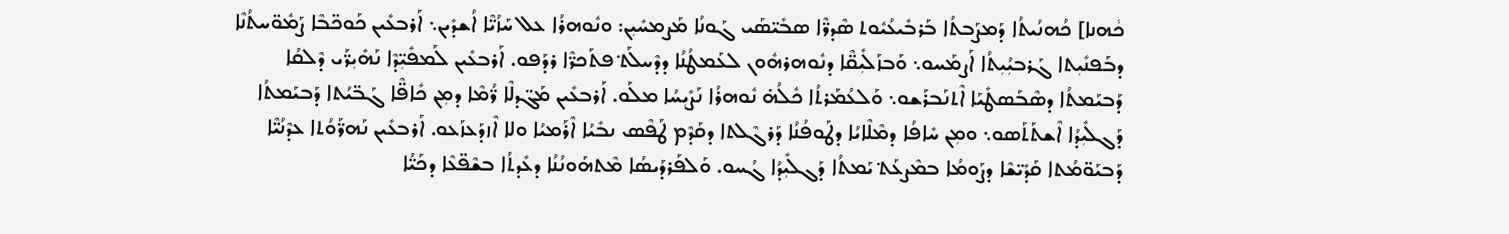ܟܵܗܢܐ] ܟܳܗܢܳܝܬܳܐ ܕܰܡܨܰܒܬܳܐ ܒܰܪܒܺܝܥܳܝܽܘܬ ܣܶܕܪ̈ܶܐ ܣܒܺܝ̈ܣܰܝ ܓܰܘܢܳܐ ܡܰܨܡܚܺܝܼܢ: ܘܢܽܘܗܪܳܐ ܥܠ ܚܰܙܳܝ̈ܶܐ ܐܳܫܕܺܝܢ܆ ܐܰܪܒܥܺܝܢ ܟܰܘܟ̈ܒܶܐ ܨܰܡܽܘ̈ܚܬܳܢܶܐ ܕܒܰܦܢܺܝܼܬܐ ܓܰܪܒܝܼܳܝܼܬܳܐ ܐܰܨܡܰܚܘ܆ ܘܰܒܙܰܠܺܝܼܩ̈ܶܐ ܕܢܽܘܗܪܗܽܘܢ ܠܥܰܡܛܳܢܳܐ ܕܕܶܚܠܰܬ݀ ܦܬܰܟܪ̈ܶܐ ܪܕܰܦܘ. ܐܰܪܒܥܺܝܢ ܠܰܡܦܺܝܼ̈ܕܶܐ ܢܰܗܺܝܼܪ̈ܰܝ ܕܶܠܩܳܐ ܕܰܒܝܰܡܬܳܐ ܕܣܶܒܰܣܛܺܝܰܐ ܐܶܬܢܰܒܪܰܫܘ܆ ܘܰܠܥܳܡܰܪܬܳܐ ܟܽܠܳܗ̇ ܢܽܘܗܪܳܐ ܢܰܨܺܝܼܚܳܐ ܡܠܰܘ. ܐܰܪܒܥܺܝܢ ܡܰܓ̈ܕܠܶܐ ܪ̈ܳܡܶܐ ܕܡܼܢ ܟܺܐܦ̈ܶܐ ܓܰܒ̈ܝܳܬܐ ܕܰܒܝܰܡܬܳܐ ܕܰܓܠܺܝܼܕܳܐ ܐܶܫܬܰܬܰܣܘ܆ ܘܡܼܢ ܚܺܐܦܳܐ ܕܡܶܠܶܐܝܳܐ ܕܛܰܘܦܳܢܳܐ ܕܰܪܓܶܠܬܐ ܕܩܰܕܶܡ ܛܰܦܶܣ ܢܒܺܝܳܐ ܐܶܪܰܡܝܳܐ ܘܠܐ ܐܶܙܕܰܥܙܰܥܘ. ܐܰܪܒܥܺܝܢ ܢܰܗܪ̈ܰܘܳܬܐ ܥܕܶܢܳܝ̈ܶܐ ܕܰܒܝܰܘ̈ܡܳܬܐ ܩܰܕܺܝ̈ܫܶܐ ܕܨܰܘܡܳܐ ܒܡܶܨܥܰܬ݀ ܝܰܡܬܳܐ ܕܰܓܠܺܝܼܕܳܐ ܓܳܚܘ. ܘܰܠܦܰܪܕܰܝܣܳܐ ܡܶܬܗܰܘܢܳܢܳܐ ܕܥܺܕܬܳܐ ܒܫܶܦ̈ܥܶܐ ܕܟܰܝ̈ܳܐ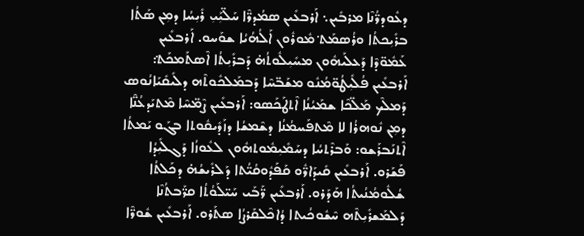ܕܥܽܘܕܪ̈ܳܢܶܐ ܡܪܒܺܝܢ܆ ܐܰܪܒܥܺܝܢ ܣܡܳܕܪ̈ܶܐ ܚܰܠ̈ܝܼܰܝܼ ܪܺܝܼܚܳܐ ܕܡܼܢ ܣܰܬܳܐ ܒܪܺܝܼܟܬܳܐ ܘܪܳܣܡܰܬ݀ ܡܽܘܪܽܘܢ ܐܰܠܳܗܳܝܳܐ ܫܘܰܚܘ. ܐܰܪܒܥܺܝܢ ܥܰܡܽܘ̈ܕܶܐ ܕܰܥܠܰܝܗܽܘܢ ܡܚܺܝܼܠܽܘܬܳܗ̇ ܕܰܒܪܺܝܼܬܳܐ ܐܶܣܬܰܡܟܰܬ݀: ܐܰܪܒܥܺܝܢ ܦܳܠܺܝܼܛܳܘ̈ܡܳܢܽܘ ܡܫܰܒ̈ܚܶܐ ܕܰܒܡܰܠܟܽܘܬܶܗ ܕܠܺܝܩܺܝܰܐܢܳܘܣ ܕܰܡܠܶܟ ܡܰܠ̈ܟܶܐ ܫܡܰܝܳܢܳܐ ܐܶܬܛܰܟܰܣܘ: ܐܰܪܒܥܺܝܢ ܨܶܡ̈ܚܶܐ ܡܶܬܝܰܕܥܳܢ̈ܶܐ ܕܡܼܢ ܢܽܘܗܪܳܐ ܠܐ ܡܶܬܦܰܚܡܳܢܳܐ ܕܫܶܡܫܳܐ ܕܙܰܕܺܝܩܽܘܬܐ ܒܓܰܘ ܝܰܡܬܳܐ ܐܶܬܢܰܒܪܰܫܘ: ܘܰܒܪܶܬܚܳܐ ܕܚܰܡܺܝܼܡܽܘܬܗܽܘܢ ܠܥܽܘܙܳܐ ܕܰܓܠܺܝܼܕܳܐ ܦܰܫܰܪܘ. ܐܰܪܒܥܺܝܢ ܩܺܝܕܰܐܪ̈ܽܘ ܩܰܦܰܕܽܘܩܳܝ̈ܳܬܐ ܕܰܠܪܺܝܫܳܗ̇ ܕܟܰܠܬܳܐ ܫܳܠܽܘܡܳܢܳܝܬܳܐ ܗܰܕܰܪܘ. ܐܰܪܒܥܺܝܢ ܪ̈ܰܒܰܝ ܚܰܝ̈ܠܰܘܳܬܳܐ ܩܪ̈ܰܒܬܳܢܶܐ ܕܰܠܡܰܫܪܺܝܼܬܶܗ ܚܶܫܽܘܟܳܝܬܐ ܕܳܐܟܶܠܩܰܪܨܳܐ ܣܬܰܪܘ. ܐܰܪܒܥܺܝܢ ܫܽܘܪ̈ܶܐ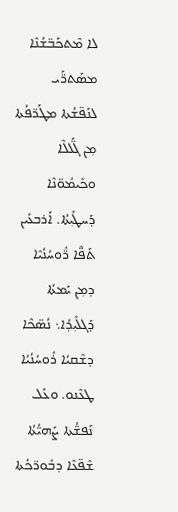ܠܐ ܡܶܬܟܰܒ̈ܫܳܢܶܐ ܡܣܰܬܪ̈ܰܝ ܠܢܰܦ̈ܫܳܬܐ ܡܛܰܪ̈ܦܳܬܐ ܡܼܢ ܓ̈ܰܠܠܶܐ ܘܟܺܝܡܽܘ̈ܢܶܐ ܕܰܚܛܺܝܼܬܳܐ. ܐܰܪܒܥܺܝܢ ܬܰܦ̈ܶܐ ܪ̈ܽܘܚܳܢܳܝܶܐ ܕܡܼܢ ܝܰܡܬܳܐ ܕܰܓܠܺܝܼܕܳܐ܆ ܢܳܣ̈ܟܶܐ ܕܫܶܩܝܳܐ ܪܽܘܚܳܢܳܝܳܐ ܛܥܶܢܘ. ܘܥܰܠ ܢܰܦܫ̈ܳܬܐ ܨܰܗܝ̈ܳܬܳܐ ܫܶܦ̈ܥܶܐ ܕܒܽܘܪ̈ܟܳܬܐ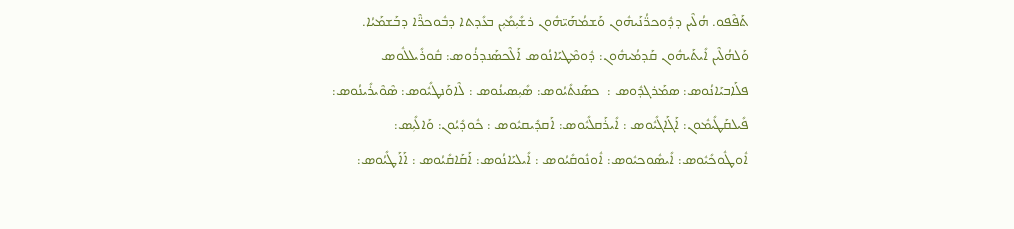ܬܰܦܶܦܘ. ܗܳܠܶܝܢ ܕܕܽܘܟܪ̈ܳܢܰܝܗܽܘܢ ܘܰܫܡܳܗܰܝ̈ܗܽܘܢ ܪܫܺܝܼܡܺܝܼܢ ܒܥܺܕܬܐ ܕܒܽܘܟܪ̈ܶܐ ܕܒܰܫܡܰܝܳܐ. ܘܰܠܗܳܠܶܝܢ ܐܺܝܬܰܝܗܽܘܢ ܩܰܕܡܳܝܗܽܘܢ: ܕܽܘܡܶܛܝܰܐܢܳܘܣ ܐܰܠܶܟܣܰܢܕܪܳܘܣ: ܩܽܘܪܺܝܠܠܽܘܣ ܦܠܰܐܒܝܰܐܢܳܘܣ: ܣܡܰܪܓܕܽܘܣ :  ܟܣܰܢܬܺܝܳܘܣ: ܣܺܝܼܣܝܢܳܘܣ : ܠܶܐܘܰܢܛܺܝܽܘܣ: ܣܶܘܶܝܪܺܝܢܳܘܣ: ܦܺܝܠܩܰܛܺܝܡܽܘܢ: ܐܰܓܰܐܓܺܝܽܘܣ : ܐܺܝܪܰܩܠܺܝܽܘܣ: ܐܰܩܕܺܝܩܝܽܘܣ : ܟܽܘܕܺܝܳܘܢ: ܘܰܐܠܺܝܼܣ: ܐܽܘܛܽܘܟܺܝܽܘܣ: ܐܺܝܣܽܘܟܝܽܘܣ: ܐܽܘܢܽܘܩܺܝܳܘܣ : ܐܺܝܠܝܰܐܢܳܘܣ: ܐܰܩܰܐܩܺܝܳܘܣ : ܐܰܐܰܛܺܝܳܘܣ: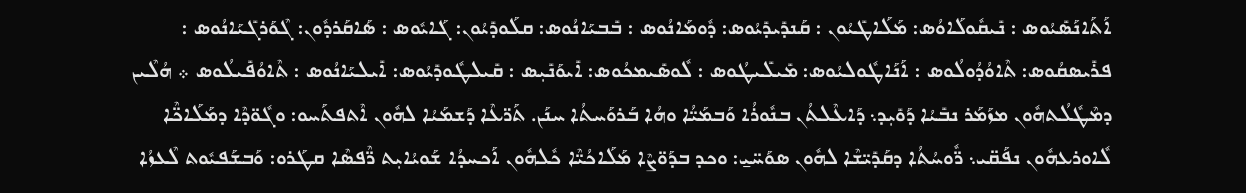ܐܰܬܰܐܢܰܣܺܝܳܘܣ : ܢܺܝܩܽܘܠܰܐܘܳܣ: ܡܰܠܰܐܛܺܝܳܘܢ : ܩܰܢܕܺܝܕܺܝܳܘܣ: ܕܽܘܡܰܐܢܳܘܣ : ܒܺܒܝܰܐܢܳܘܣ: ܩܠܰܘܕܺܝܳܘܢ: ܓܰܐܝܽܘܣ : ܣܰܐܩܰܪܕܽܘܢ: ܓܶܘܰܪܓܺܝܰܐܢܳܘܣ : ܦܪܺܝܣܩܳܘܣ: ܬܶܐܘܳܕܳܘܠܳܘܣ : ܐܰܢܰܐܛܽܘܠܝܳܘܣ: ܡܺܝܠܺܝܛܳܘܣ : ܠܽܘܣܺܝܡܟܳܘܣ: ܐܺܝܘܰܢܺܝܼܣ : ܩܺܝܠܛܽܘܕܺܝܳܘܣ: ܐܺܝܠܝܰܐܢܳܘܣ : ܬܶܐܘܳܦܺܝܠܳܘܣ ܀ ܗܳܠܶܝܢ ܕܡܶܛܽܠܳܬܗܽܘܢ ܡܙܰܡܰܪ ܢܒܺܝܳܐ ܕܰܘܺܝܼܕ܆ ܕܰܐܥܶܠܬܳܢ ܒܢܽܘܪܳܐ ܘܰܒܡܰܝ̈ܳܐ ܘܗܳܐ ܒܰܪܘܰܚܬܳܐ ܚܢܰܢ. ܬܰܪ̈ܥܶܐ ܕܰܫܡܰܝܳܐ ܠܗܽܘܢ ܐܶܬܦܬܰܚܘ: ܘܓܽܘ̈ܕܶܐ ܕܡܰܠܰܐܟ̈ܶܐ ܠܽܐܘܪܥܗܽܘܢ ܢܦܰܩ̈ܝ܆ ܪ̈ܽܘܚܳܬܳܐ ܕܩܰܕܺܝ̈ܫܶܐ ܠܗܽܘܢ ܣܘܰܚ̈ܝ̱: ܘܟܕ ܒܕܰܘ̈ܨܶܐ ܡܰܠܰܐܟܳܝ̈ܶܐ ܟܽܠܗܽܘܢ ܐܰܟܚܕܳܐ ܫܰܘܝܳܐܝܼܬ ܪ̈ܶܦܣܶܐ ܩܛܰܪܘ: ܘܰܒܫܰܦܝܽܘܬ ܠܶܥܙܳܐ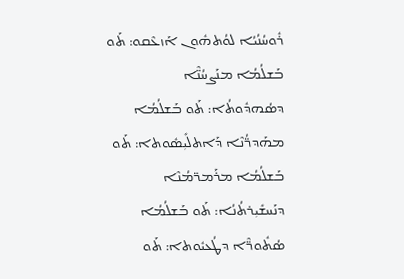ܪܽܘܚܳܢܳܝܳܐ ܠܘܳܬܗܽܘܢ ܐܰܙܥܶܩܘ: ܬܰܘ ܒܰܫܠܳܡܳܐ ܡܢܰܨܚܳܢ̈ܶܐ ܕܣܳܗܕܽܘܬܳܐ: ܬܰܘ ܒܰܫܠܳܡܳܐ ܡܗܰܕܪ̈ܳܢܶܐ ܕܰܐܬܠܺܝܼܣܽܘܬܐ: ܬܰܘ ܒܰܫܠܳܡܳܐ ܡܪܰܡܪ̈ܡܳܢܶܐ ܕܢܰܚܫܺܝܼܪܬܳܢܳܐ: ܬܰܘ ܒܰܫܠܳܡܳܐ ܣܳܬܽܘܪ̈ܶܐ ܕܛܳܥܝܽܘܬܐ: ܬܰܘ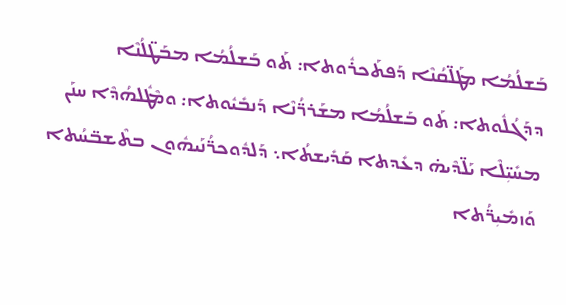ܒܰܫܠܳܡܳܐ ܡܛܰܠ̈ܩܳܢܶܐ ܕܰܦܬܰܟܪܽܘܬܐ: ܬܰܘ ܒܰܫܠܳܡܳܐ ܡܒܰܛ̈ܠܳܢܶܐ ܕܕܰܓܳܠܽܘܬܐ: ܬܰܘ ܒܰܫܠܳܡܳܐ ܡܫܰܪܪ̈ܳܢܶܐ ܕܰܢܒܺܝܽܘܬܐ: ܘܡܶܛܽܠܗܳܕܶܐ ܚܢܰܢ ܡܚܺܝܼ̈ܠܶܐ ܝܰܠ̈ܕܶܝܗ̇ ܕܥܺܕܬܐ ܩܰܕܺܝܫܬܳܐ܆ ܕܰܠܕܽܘܟܪ̈ܳܢܰܝܗܽܘܢ ܒܬܶܫܒ̈ܚܳܬܐ ܘܰܙܡܺܝܼܪ̈ܳܬܐ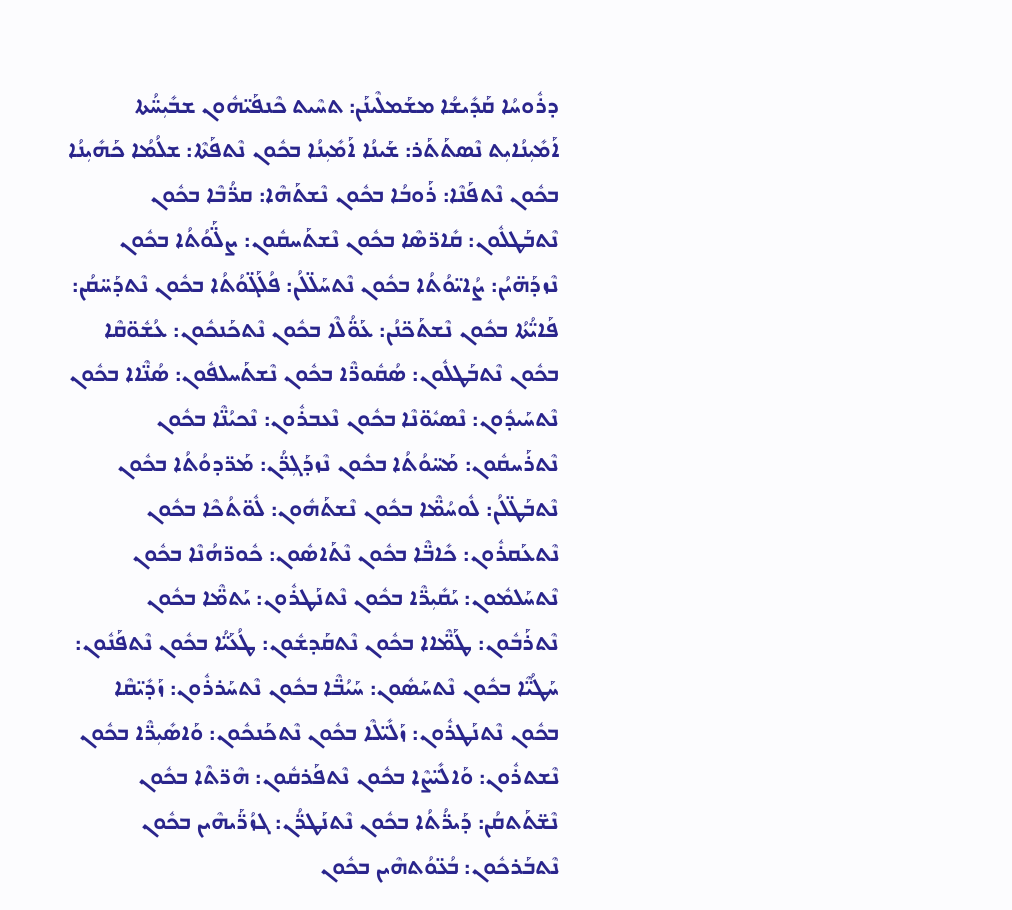ܕܪܽܘܚܳܐ ܩܰܕܺܝܫܳܐ ܡܫܰܡܠܶܝܢܰܢ: ܬܚܶܝܬ ܟܶܢܦܰܝ̈ܗܽܘܢ ܫܒܺܝܼܚ̈ܳܬܐ ܐܰܡܺܝܼܢܳܐܝܼܬ ܢܶܣܬܰܬܰܪ: ܫܰܝܢܳܐ ܐܰܡܺܝܼܢܳܐ ܒܟܽܘܢ ܢܶܬܦܰܬܶܐ: ܫܠܳܡܳܐ ܟܰܗܺܝܼܢܳܐ ܒܟܽܘܢ ܢܶܬܦܰܢܶܐ: ܪܰܘܒܳܐ ܒܟܽܘܢ ܢܶܫܬܰܗܶܐ: ܩܪ̈ܳܒܶܐ ܒܟܽܘܢ ܢܶܬܒܰܛܠܽܘܢ: ܩܺܐܪ̈ܣܶܐ ܒܟܽܘܢ ܢܶܫܬܰܚܩܽܘܢ: ܨܠ̈ܰܘܳܬܳܐ ܒܟܽܘܢ ܢܶܙܕܰܗ̈ܝܳܢ: ܨܳܐܝ̈ܘܳܬܳܐ ܒܟܽܘܢ ܢܶܬܚܰܠ̈ܠܳܢ: ܦܳܠܰܓ̈ܘܳܬܳܐ ܒܟܽܘܢ ܢܶܬܕܰܚ̈ܩܳܢ: ܦܰܐܝ̈ܳܬܳܐ ܒܟܽܘܢ ܢܶܫܬܰܟ̈ܢܳܢ: ܥܰܘ̈ܳܠܶܐ ܒܟܽܘܢ ܢܶܬܟܰܢܟܽܘܢ: ܥܳܫܽܘ̈ܩܶܐ ܒܟܽܘܢ ܢܶܬܒܰܛܠܽܘܢ: ܣܳܩܽܘܪ̈ܶܐ ܒܟܽܘܢ ܢܶܫܬܰܚܠܦܽܘܢ: ܣܳܢ̈ܶܐܐ ܒܟܽܘܢ ܢܶܬܚܰܝܕܽܘܢ: ܢܶܣܝܽܘ̈ܢܶܐ ܒܟܽܘܢ ܢܶܥܒܪܽܘܢ: ܢܶܟܝܳܢ̈ܶܐ ܒܟܽܘܢ ܢܶܬܪܰܚܩܽܘܢ: ܡܰܚ̈ܘܳܬܳܐ ܒܟܽܘܢ ܢܶܙܕܰܓܼܪ̈ܳܢ: ܡܰܪ̈ܕܘܳܬܳܐ ܒܟܽܘܢ ܢܶܬܒܰܛ̈ܠܳܢ: ܠܽܘܚܳܡ̈ܶܐ ܒܟܽܘܢ ܢܶܫܬܰܗܽܘܢ: ܠܽܘ̈ܬܳܟܶܐ ܒܟܽܘܢ ܢܶܬܥܰܩܪܽܘܢ: ܟܺܐܒ̈ܶܐ ܒܟܽܘܢ ܢܶܬܰܐܣܽܘܢ: ܟܽܘܪ̈ܗܳܢܶܐ ܒܟܽܘܢ ܢܶܬܚܰܠܡܽܘܢ: ܝܰܩܺܝܼܪ̈ܶܐ ܒܟܽܘܢ ܢܶܬܢܰܛܪܽܘܢ: ܝܰܬܡ̈ܶܐ ܒܟܽܘܢ ܢܶܬܪܰܒܽܘܢ: ܛܰܡ̈ܶܐܐ ܒܟܽܘܢ ܢܶܬܩܰܕܫܽܘܢ: ܛܳܥܰܝ̈ܳܐ ܒܟܽܘܢ ܢܶܬܦܰܢܽܘܢ: ܚܰܛܳܝ̈ܶܐ ܒܟܽܘܢ ܢܶܬܚܰܣܽܘܢ: ܚܰܝܳܒ̈ܶܐ ܒܟܽܘܢ ܢܶܬܚܰܪܪܽܘܢ: ܙܰܕܺܝ̈ܩܶܐ ܒܟܽܘܢ ܢܶܬܢܰܛܪܽܘܢ: ܙܰܠܺܝ̈ܠܶܐ ܒܟܽܘܢ ܢܶܬܟܰܢܟܽܘܢ: ܘܰܐܣܺܝܼܪ̈ܶܐ ܒܟܽܘܢ ܢܶܫܬܪܽܘܢ: ܘܰܐܠܺܝ̈ܨܶܐ ܒܟܽܘܢ ܢܶܬܦܰܪܩܽܘܢ: ܗܶܪ̈ܬܶܐ ܒܟܽܘܢ ܢܶܫ̈ܬܰܬܩܳܢ: ܕܰܝܪ̈ܳܬܳܐ ܒܟܽܘܢ ܢܶܬܢܰܛܪ̈ܳܢ: ܓܙܳܪ̈ܰܝܗܶܝܢ ܒܟܽܘܢ ܢܶܬܒܰܪܟܽܘܢ: ܒܳܥ̈ܘܳܬܗܶܝܢ ܒܟܽܘܢ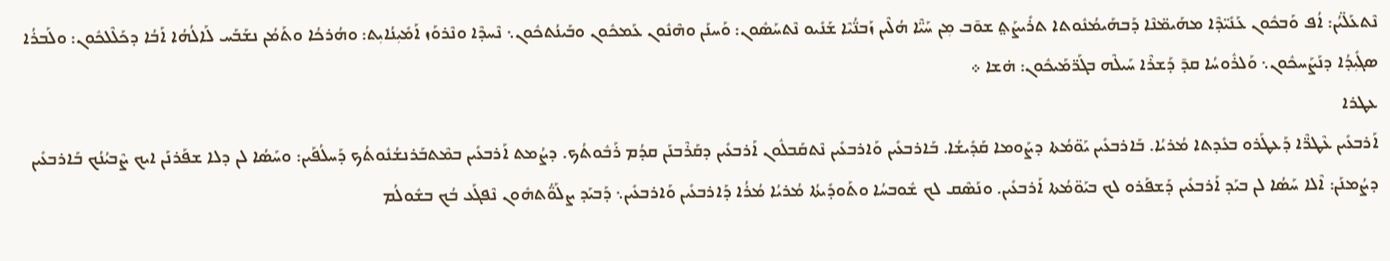ܢܶܬܥܰܠ̈ܝܳܢ: ܐܳܦ ܘܰܒܟܽܘܢ ܥܰܢܺܝ̈ܕܶܐ ܡܗܰܝܡ̈ܢܶܐ ܕܰܒܗܰܝܡܳܢܽܘܬܐ ܬܪܺܝܨܰܬ݀ ܫܘ̄ܒ ܡܼܢ ܚܰܝ̈ܶܐ ܗܳܠܶܝܢ ܙܰܒܢ̈ܳܝܶܐ ܫܰܢܺܝܘ ܢܶܬܚܰܣܽܘܢ: ܘܰܚܢܰܢ ܘܗܶܢܽܘܢ ܥܰܡܟܽܘܢ ܘܒܰܝܢܳܬܟܽܘܢ܆ ܢܶܚܕܶܐ ܘܢܶܪܘܰܙ ܐܰܡܺܝܼܢܳܐܝܼܬ: ܘܗܳܪܟܳܐ ܘܬܰܡܳܢ ܢܫܰܒܰܚ ܠܰܐܠܳܗܳܐ ܐܰܒܳܐ ܕܟܰܠܶܠܟܽܘܢ: ܘܠܰܒܪܳܐ ܣܓܺܝܼܕܳܐ ܕܢܰܨܰܚܟܽܘܢ܆ ܘܰܠܪܽܘܚܳܐ ܩܕ̄ ܕܰܫܪܶܐ ܚܰܝܠܶܗ ܒܓܰܪ̈ܡܰܝܟܽܘܢ: ܗ̇ܫܐ ܀
ܥܛܪܐ
ܐܰܪܒܥܺܝܢ ܥܶܛܪ̈ܶܐ ܕܰܥܛܰܪܘ ܒܥܺܕܬܐ ܡܳܪܝܳܐ. ܒܰܐܪܒܥܺܝܢ ܝܰܘ̈ܡܳܬܐ ܕܨܰܘܡܐ ܩܰܕܺܝܫܳܐ. ܒܰܐܪܒܥܺܝܢ ܘܰܐܪܒܥܺܝܢ ܢܶܬܩܰܒܠܽܘܢ ܐܰܪܒܥܺܝܢ ܕܩܰܪܶܒܢܰܢ ܩܕܳܡ ܪܰܒܽܘܬܳܟ. ܕܨܳܡܬ ܐܰܪܒܥܺܝܢ ܒܡܶܬܒܰܪܢܫܳܢܽܘܬܳܟ ܕܰܚܠܳܦܰܝܢ: ܘܚܰܣܳܐ ܠܢ ܕܠܐ ܫܦܰܪܢܰܢ ܐܝܟ ܨܶܒܝܳܢܳܟ ܒܰܐܪܒܥܺܝܢ ܕܨܳܡܢܰܢ: ܐܶܠܐ ܚܰܣܳܐ ܠܢ ܒܝܰܕ ܐܰܪܒܥܺܝܢ ܕܰܫܦܰܪܘ ܠܟ ܒܝܰܘ̈ܡܳܬܐ ܐܰܪܒܥܺܝܢ. ܘܢܰܣܶܩ ܠܟ ܫܽܘܒܚܳܐ ܘܬܰܘܕܺܝܬܳܐ ܡܳܪܝܳܐ ܡܳܪܳܐ ܕܰܐܪܒܥܺܝܢ ܘܰܐܪܒܥܺܝܢ܆ ܕܰܒܝܰܕ ܨܠܰܘ̈ܳܬܗܽܘܢ ܢܶܦܓܰܥ ܒܳܟ ܒܫܽܘܠܳܡ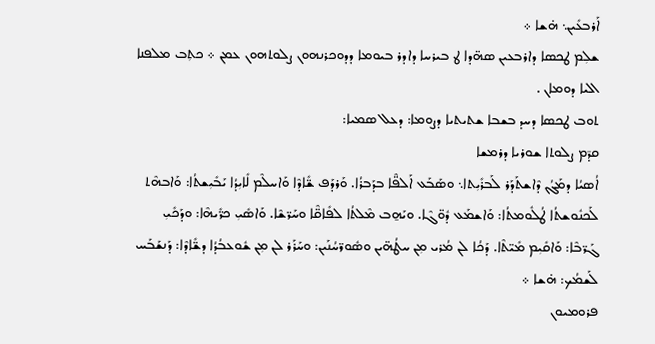ܐܰܪܒܥܺܝܢ܆ ܗ̇ܫܐ ܀
ܫܠܼܡ ܛܟܣܐ ܕܐܪܒܥܝܢ ܣܗ̈ܕܐ ܛ ܒܝܪܚܐ ܕܐܕܪ ܒܝܘܡܐ ܕܕܘܟܪܢܗܘܢ ܨܠܘܬܗܘܢ ܥܡܢ ܀ ܟܬܼܒ ܡܠܦܢܐ ܐܠܝܐ ܕܘܡܐܢ .
ܬܘܒ ܛܟܣܐ ܕܚܕ ܒܫܒܐ ܫܬܝܬܝܐ ܕܨܘܡܐ: ܕܥܠ ܣܡܝܐ:
ܩܕ̄ܡ ܨܠܘܬܐ ܫܘܪܝܐ ܕܪܡܫܐ
ܐܳܣܝܳܐ ܕܡܰܓܳܢ ܕܶܐܫܬܰܕܰܪ ܠܰܒܪܺܝܼܬܐ܆ ܘܣܰܒܰܥ ܐܰܠܦ̈ܶܐ ܒܕܰܒܪܳܐ. ܘܰܪܕܰܦ ܫ̈ܺܐܕܶܐ ܘܰܐܚܠܶܡ ܠܺܐܝܼܕܳܐ ܝܰܒܺܝܼܫܬܳܐ: ܘܰܐܒܗܶܬ ܠܰܟܢܽܘܫܬܳܐ ܛܳܠܽܘܡܬܳܐ: ܘܰܐܫܡܰܥ ܕܽܘ̈ܓܶܐ. ܘܝܰܗ̱ܒ ܡܶܠܬܳܐ ܠܦܺܐܩ̈ܶܐ ܘܚܰܪ̈ܫܶܐ. ܘܰܐܣܺܝܼ ܟܪ̈ܺܝܗܶܐ: ܘܕܰܟܺܝܼ ܓܰܪ̈ܒܶܐ: ܘܰܐܩܺܝܼܡ ܡܺܝ̈ܬܶܐ. ܕܰܟܳܐ ܠܢ ܡܳܪܝ ܡܼܢ ܚܛܳܗ̈ܝܢ ܘܣܽܘܪ̈ܚܳܢܰܝܢ: ܘܚܰܪܰܪ ܠܢ ܡܼܢ ܫܽܘܥܒܳܕܳܐ ܕܫ̈ܺܐܕܶܐ: ܕܰܢܫܰܒܰܚ ܠܰܫܡܳܟ: ܗ̇ܫܐ ܀
ܦܪܘܡܝܘܢ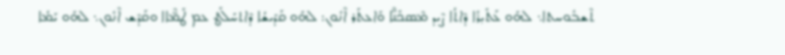ܬܶܫܒܽܘܚܬܐ܆ ܠܗܰܘ ܥܰܬܺܝܼܪܳܐ ܕܶܐܬܳܐ ܨܶܝܕ ܡܶܣܟܺܢ̈ܶܐ ܘܰܐܥܬܰܪ ܐܶܢܽܘܢ: ܠܗܰܘ ܩܰܕܺܝܫܳܐ ܕܶܐܬܚܰܠܰܛ ܥܡ ܛܰܡ̈ܶܐܐ ܘܩܰܕܶܫ ܐܶܢܽܘܢ܆ ܠܗܰܘ ܝܰܡܳܐ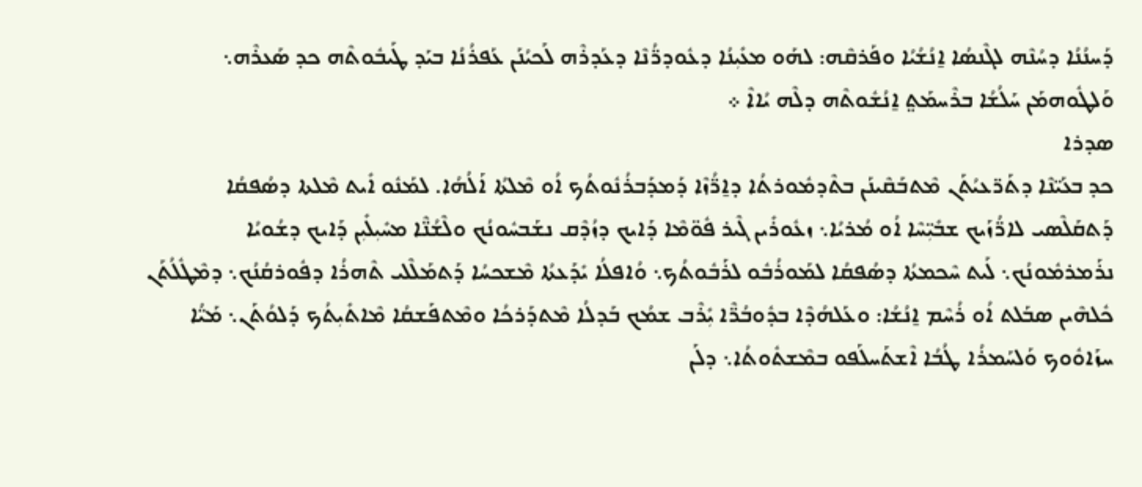ܕܰܚܢܳܢܳܐ ܕܚܳܢܶܗ ܠܓܶܢܣܳܐ ܐ̱ܢܳܫܳܝܳܐ ܘܦܰܪܩܶܗ: ܠܗܰܘ ܡܥܺܝܼܢܳܐ ܕܥܽܘܕܪ̈ܳܢܶܐ ܕܥܰܕܪܶܗ ܠܰܟܝܳܢܰܢ ܥܰܦܪܳܢܳܐ ܒܝܰܕ ܛܰܝܒܽܘܬܶܗ ܟܕ ܣܰܥܪܶܗ܆ ܘܰܠܛܽܘܗܡܰܢ ܚܰܠܳܫܳܐ ܒܪܶܚܡܰܬ݀ ܐ̱ܢܳܫܽܘܬܶܗ ܕܠܶܗ ܝܳܐܐܶ ܀
ܣܕܪܐ
ܟܕ ܒܥܰܝ̈ܢܶܐ ܕܬܰܪ̈ܥܝܳܬܰܢ ܡܶܬܒܰܩܶܝܢܰܢ ܒܬܶܕܡܽܘܪܬܳܐ ܕܐ̱ܪ̈ܳܙܶܐ ܕܰܡܕܰܒܪܳܢܽܘܬܳܟ ܐܳܘ ܡܶܠܬܳܐ ܐܰܠܳܗܳܐ. ܠܡܰܢܽܘ ܐܺܝܬ ܡܶܠܬܐ ܕܣܳܦܩܳܐ ܕܰܬܩܰܠܶܣܝ ܠܐܪ̈ܳܙܰܝܟ ܫܒܺܝܼ̈ܚܶܐ ܐܳܘ ܡܳܪܝܳܐ܆ ܙܥܽܘܪܺܝܢ ܓܶܝܪ ܦܽܘ̈ܡܶܐ ܕܰܐܝܟ ܕܙܳܕܶܩ ܢܫܰܒܚܽܘܢܳܟ ܘܠܶܫܳܢ̈ܶܐ ܡܚܺܝܼܠܺܝܼܢ ܕܰܐܝܟ ܕܫܳܘܝܳܐ ܢܪܰܡܪܡܽܘܢܳܟ܆ ܠܰܝܬ ܚܶܟܡܬܳܐ ܕܣܳܦܩܳܐ ܠܡܰܘܪܳܒܽܘ ܠܪܰܒܽܘܬܳܟ܆ ܘܳܐܦܠܳܐ ܝܺܕܰܥܬܳܐ ܡܶܫܟܚܳܐ ܕܰܬܡܰܠܶܠܝ ܬܶܗܪܳܐ ܕܦܽܘܪܩܳܢܳܟ܆ ܕܡܶܛܽܠܳܬܰܢ ܟܽܠܗܶܝܢ ܣܒܰܠܬ ܐܳܘ ܪܳܚܶܡ ܐ̱ܢܳܫܳܐ: ܘܥܰܠܗܳܕܶܐ ܒܕܽܘܒܳܪ̈ܶܐ ܝܼܺܪܶܒ ܫܡܳܟ ܒܰܕܠܳܐ ܡܶܬܕܰܪܟܳܐ ܘܡܶܬܦܰܫܩܳܐ ܡܶܐܬܺܝܼܬܳܟ ܕܰܠܘܳܬܰܢ܆ ܡܰܝ̈ܳܐ ܚܙܰܐܘܽܘܟ ܘܰܠܚܰܡܪܳܐ ܛܳܒܳܐ ܐܶܫܬܰܚܠܰܦܘ ܒܡܶܫܬܽܘܬܳܐ܆ ܕܠܰܢ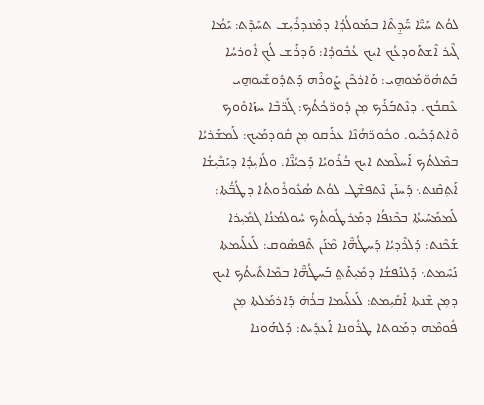ܠܘܳܬ ܚܰܝ̈ܶܐ ܚ̈ܰܕ̱ܬܶܐ ܒܡܰܘܠܳܕܳܐ ܕܡܶܢܕܪܺܝܼܫ ܬܚܰܕܶܬ: ܝܰܡܳܐ ܓܶܝܪ ܐܶܫܬܰܘܕܥܳܟ ܐܝܟ ܥܳܒܽܘܕܳܐ: ܘܰܕܪܰܫ ܠܳܟ ܐܽܘܪܚܳܐ ܒܰܬܗܽܘ̈ܡܰܘܗ̱ܝ: ܘܰܐܪܟܶܢ ܨܰܘܪܶܗ ܕܰܬܕܽܘܫܺܝܘܗ̱ܝ ܥܶܩܒܳܟ. ܕܢܶܬܒܰܪܰܟ ܡܼܢ ܕܽܘܪ̈ܟܳܬܳܟ: ܓܰܪ̈ܒܶܐ ܚܙܰܐܘܽܘܟ ܘܶܐܬܕܰܟܺܝܘ. ܘܟܽܘܪ̈ܗܳܢܶܐ ܥܪܰܩܘ ܡܼܢ ܩܽܘܕܡܰܝܟ: ܠܰܡܫܰܪܝܳܐ ܒܡܶܠܬܳܟ ܐܰܚܠܶܡܬ ܐܝܟ ܒܳܪܽܘܝܳܐ ܕܰܟܝܳܢ̈ܶܐ. ܘܠܺܐܝܼܕܳܐ ܕܝܰܒܺܝܼܫܳܐ ܐܰܬܼܩܶܢܬ܆ ܕܰܚܢܰܢ ܢܶܬܦܫܶܛ ܠܘܳܬ ܣܳܥܽܘܪܽܘܬܳܐ ܕܛܳܒ̈ܳܬܐ: ܠܰܡܡܰܚܰܝܬܳܐ ܒܟܶܢܦܳܐ ܕܡܰܪܛܽܘܬܳܟ ܚܽܘܠܡܳܢܳܐ ܓܡܺܝܼܪܐ ܫܰܟܶܢܬ: ܕܰܠܪܶܕܝܳܐ ܕܰܚܛܳܗ̈ܶܐ ܡܶܢܰܢ ܬܶܦܣܽܘܩ: ܠܰܥܠܰܝܡܬܐ ܢܰܚܶܡܬ܆ ܕܰܠܢܰܦܫܳܐ ܕܡܺܝܼܬܰܬ݀ ܒܰܚܛܳܗ̈ܶܐ ܒܡܶܐܬܺܝܬܳܟ ܐܝܟ ܕܡܼܢ ܫܶܢܬܐ ܐܰܩܺܝܼܡܬ: ܠܰܥܠܰܝܡܐ ܒܪܳܗ̇ ܕܰܐܪܡܰܠܬܐ ܡܼܢ ܦܽܘܡܶܗ ܕܡܰܘܬܐ ܛܪܽܘܢܐ ܐܰܥܕܺܝܬ: ܕܰܠܗܰܘܢܐ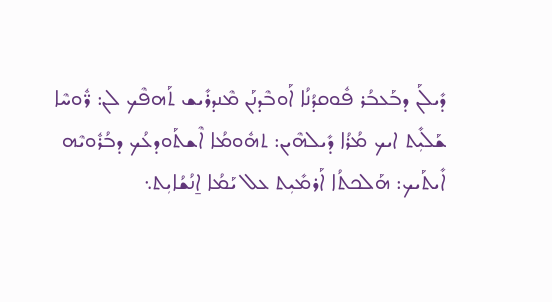ܕܺܝܠܰܢ ܕܒܰܥܒܳܪ ܦܽܘܩܕܳܢܳܐ ܐܰܘܒܶܕܢܰܢ ܡܶܢܕܪܺܝܫ ܬܰܗܦܶܟ ܠܢ: ܪ̈ܽܘܚܶܐ ܫܰܠܺܝܼܬ ܐܝܟ ܡܳܪܳܐ ܕܺܝܠܗܶܝܢ: ܬܗܽܘܡܳܐ ܐܶܫܬܰܘܕܥܳܟ ܕܒܳܪܽܘܝܶܗ ܐܺܝܬܰܝܟ: ܗܰܠܟܬܳܐ ܐܰܪܡܺܝܼܬ ܥܠ ܝܰܡܳܐ ܐ̱ܢܳܫܳܐܝܼܬ܆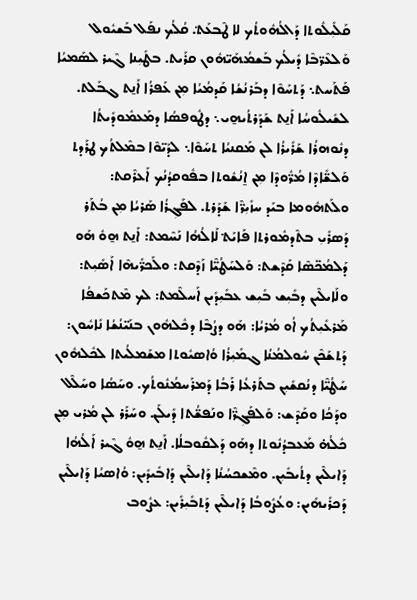ܩܰܠܺܝܼܠܽܘܬܐ ܕܰܐܠܳܗܽܘܬܳܟ ܠܐ ܛܶܒܥܰܬ݀. ܩܳܠܳܟ ܢܦܰܠ ܒܰܫܝܽܘܠ ܘܰܠܥܶܪ̈ܒܶܐ ܕܺܝܠܳܟ ܒܰܫܡܳܗܰܝ̈ܗܽܘܢ ܩܪܰܝܬ. ܒܛܺܝܼܢܐ ܓܶܝܪ ܠܣܰܡܝܳܐ ܦܰܬܰܚܬ܆ ܕܰܬܚܰܘܶܐ ܕܒܰܪܢܳܫܳܐ ܩܰܕܡܳܝܳܐ ܡܼܢ ܥܰܦܪܳܐ ܐܰܢ̱ܬ ܓܒܰܠܬ. ܠܫܺܝܠܽܘܚܳܐ ܐܰܢ̱ܬ ܫܰܕܰܪܬܳܝܗ̱ܝ܆ ܕܛܽܘܦܣܳܐ ܕܡܰܥܡܽܘܕܺܝܬܳܐ ܕܢܽܘܗܪܳܐ ܫܰܪܺܝܪܳܐ ܠܢ ܡܰܩܢܝܳܐ ܬܚܰܘܶܐ܆ ܠܕܰܝ̈ܘܶܐ ܒܡܶܠܬܳܟ ܛܪܰܕܬ ܘܰܠܫ̈ܺܐܕܶܐ ܡܳܪ̈ܽܘܕܶܐ ܡܼܢ ܐ̱ܢܳܫܽܘܬܐ ܒܦܽܘܩܕܳܢܳܟ ܐܰܥܪܶܩܬ: ܘܠܰܬܗܽܘܡܐ ܒܝܰܕ ܚܙܺܝܼܪ̈ܶܐ ܫܰܕܰܪܬ. ܠܦܰܓܼܪܳܐ ܣܰܪܝܳܐ ܡܼܢ ܒܳܬܰܪ ܕܰܣܪܺܝܼ ܒܬܶܕܡܽܘܪܬܐ ܦܰܐܝܰܬ݀ ܠܰܐܠܳܗܳܐ ܢܰܚܶܡܬ: ܐܰܢ̱ܬ ܗ̱ܘܽ ܗܰܘ ܕܰܠܡܳܟ̈ܣܶܐ ܩܰܕܶܫܬ: ܘܰܠܚܰܛܳܝ̈ܶܐ ܙܰܕܶܩܬ: ܘܠܰܟܪ̈ܺܝܗܶܐ ܐܰܣܺܝܼܬ: ܘܠܰܐܝܠܶܝܢ ܕܒܺܝܼܫ ܒܺܝܼܫ ܥܒܺܝܼܕܺܝܢ ܐܰܚܠܶܡܬ: ܠܟ ܡܶܬܟܰܫܦܳܐ ܡܰܪܥܺܝܼܬܳܟ ܐܳܘ ܡܳܪܝܳܐ: ܗܰܘ ܕܨܳܒܶܐ ܕܟܽܠܗܽܘܢ ܒܢܰܝ̈ܢܳܫܳܐ ܢܺܐܚܽܘܢ: ܕܰܬܫܰܟܶܢ ܚܽܘܠܡܳܢܳܐ ܓܡܺܝܼܪܳܐ ܘܳܐܣܝܽܘܬܐ ܡܫܰܡܠܳܝܬܐ ܠܟܽܠܗܽܘܢ ܚܰܛܳܝ̈ܶܐ ܕܢܳܩܫܺܝܼܢ ܒܬܰܪܥܳܐ ܪܰܒܳܐ ܕܰܡܪܰܚܡܳܢܽܘܬܳܟ. ܘܚܰܣܳܐ ܘܚܰܠܶܠ ܘܕܰܟܳܐ ܘܩܰܕܶܫ: ܘܰܠܦܰܓܼܪ̈ܶܐ ܘܢܰܦܫ̈ܳܬܐ ܕܺܝܠܰܢ. ܘܚܰܪܰܪ ܠܢ ܡܳܪܝ ܡܼܢ ܟܽܠܳܗ̇ ܡܰܥܒܕܳܢܽܘܬܐ ܕܗܰܘ ܕܰܠܩܽܘܒܠܳܐ. ܐܰܢ̱ܬ ܗ̱ܘܽ ܓܶܝܪ ܐܰܠܳܗܳܐ ܕܰܐܝܠܶܝܢ ܕܬܳܝܒܺܝܼܢ. ܘܡܶܫܟܚܳܢܳܐ ܕܰܐܝܠܶܝܢ ܕܰܐܒܺܝܕܺܝܢ: ܘܳܐܣܝܳܐ ܕܰܐܝܠܶܝܢ ܕܰܟܪܺܝܗܺܝܢ: ܘܥܳܨܽܘܒܳܐ ܕܰܐܝܠܶܝܢ ܕܰܬܒܺܝܼܪܺܝܢ: ܥܨܽܘܒ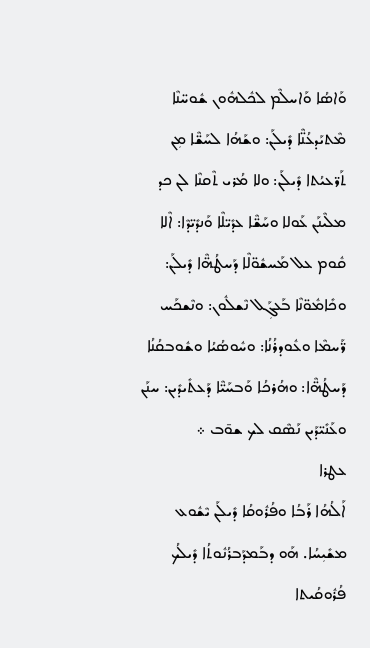ܘܰܐܣܳܐ ܘܰܐܚܠܶܡ ܠܟܽܠܗܽܘܢ ܫܽܘܚ̈ܢܶܐ ܡܶܬܝܰܕܥܳܢ̈ܶܐ ܕܺܝܠܰܢ: ܘܫܰܗܳܐ ܠܚܰܫ̈ܶܐ ܡܼܢ ܬܰܪ̈ܥܝܳܬܐ ܕܺܝܠܰܢ: ܘܠܐ ܡܳܪܝ ܬܶܩܢܶܐ ܠܢ ܟܕ ܡܠܶܝܢܰܢ ܥܰܘܠܐ ܘܚܰܫ̈ܶܐ ܥܕܺܝ̈ܠܶܐ ܘܰܢܕܺܝ̈ܕܶܐ: ܐܶܠܐ ܩܽܘܡ ܥܠ ܡܰܚܫܽܘ̈ܠܶܐ ܕܰܚܛܳܗ̈ܶܐ ܕܺܝܠܰܢ: ܘܟܺܐܡܽܘ̈ܢܶܐ ܒܰܥܓܼܰܠ ܢܶܫܠܽܘܢ: ܘܢܶܫܟܰܚ ܪ̈ܰܚܡܶܐ ܘܥܽܘܕܪܳܢܳܐ: ܘܚܽܘܣܳܝܳܐ ܘܫܽܘܒܩܳܢܳܐ ܕܰܚܛܳܗ̈ܶܐ: ܘܗܳܪܟܳܐ ܘܰܒܚܰܝ̈ܶܐ ܕܰܥܬܺܝܕܺܝܢ: ܚܢܰܢ ܘܥܰܢܺܝ̈ܕܰܝܢ ܢܰܣܶܩ ܠܟ ܫܘ̄ܒ ܀
ܥܛܪܐ
ܐܰܠܳܗܳܐ ܪܰܒܳܐ ܘܦܳܪܽܘܩܳܐ ܕܺܝܠܰܢ ܝܶܫܽܘܥ ܡܫܺܝܼܚܳܐ. ܗܰܘ ܕܒܰܡܕܰܒܪܳܢܽܘܬܳܐ ܕܺܝܠܳܟ ܦܳܪܽܘܩܳܝܬܐ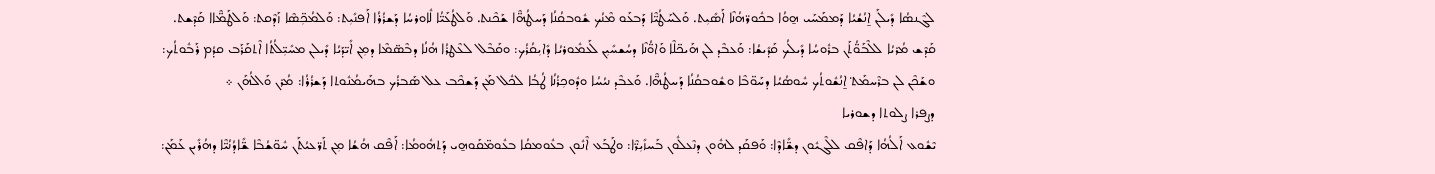ܠܓܶܢܣܳܐ ܕܺܝܠܰܢ ܐ̱ܢܳܫܳܝܳܐ ܕܰܡܡܰܚܰܝ ܗ̱ܘܳܐ ܒܟܽܘܪ̈ܗܳܢܶܐ ܐܰܣܺܝܼܬ. ܘܰܠܚܰܛܳܝ̈ܶܐ ܕܰܒܥܰܘ ܡܶܢܳܟ ܫܽܘܒܩܳܢܳܐ ܕܰܚܛܳܗ̈ܶܐ ܫܰܟܶܢܬ. ܘܰܠܛܳܥܰܝ̈ܳܐ ܠܽܐܘܪܚܳܐ ܕܰܫܪܳܪܳܐ ܐܰܦܢܺܝܼܬ: ܘܰܠܡܳܟܼ̈ܣܶܐ ܙܰܕܶܩܬ: ܘܰܠܛܰܡ̈ܶܐܐ ܩܰܕܶܫܬ. ܩܰܕܶܫ ܡܳܪܝܳܐ ܠܠܶܒܰܘ̈ܳܬܰܢ ܒܪܽܘܚܳܐ ܕܺܝܠܳܟ ܩܰܕܺܝܫܳܐ: ܘܰܥܒܶܕ ܠܢ ܗܰܝܟ̈ܠܶܐ ܘܰܐܘ̈ܳܢܶܐ ܕܚܳܫܚܺܝܼܢ ܠܰܥܡܽܘܪܝܳܐ ܕܺܐܝܼܩܳܪܳܟ: ܘܩܰܒܶܠ ܠܥܶܛܪܳܐ ܗܳܢܳܐ ܕܒܶܣ̈ܡܶܐ ܕܡܼܢ ܐܺܝ̈ܕܰܝܳܐ ܕܺܝܠܢ ܡܚܺܝܼ̈ܠܳܬܳܐ ܐܶܬܩܰܪܰܒ ܩܕܳܡ ܪܰܒܽܘܬܳܟ: ܘܫܰܟܶܢ ܠܢ ܒܪܶܚܡܰܬ݀ ܐ̱ܢܳܫܽܘܬܳܟ ܚܽܘܣܳܝܳܐ ܕܚܰܘ̈ܒܶܐ ܘܫܽܘܒܩܳܢܳܐ ܕܰܚܛܳܗ̈ܶܐ. ܘܰܥܒܶܕ ܢܝܳܚܳܐ ܘܕܽܘܟܼܪܳܢܳܐ ܛܳܒܳܐ ܠܟܽܠ ܡܰܢ ܕܰܫܟܶܒ ܥܠ ܣܰܒܪܳܟ ܒܗܰܝܡܳܢܽܘܬܐ ܕܰܫܪܳܪܳܐ: ܡܳܪܢ ܘܰܐܠܳܗܰܢ ܀
ܕܨܦܪܐ ܨܠܘܬܐ ܕܫܘܪܝܐ
ܝܶܫܽܘܥ ܐܰܠܳܗܳܐ ܕܰܐܦܶܩ ܠܠܶܓܝܽܘܢ ܕܫ̈ܺܐܕܶܐ: ܘܰܦܩܰܕ ܠܗܽܘܢ ܕܢܶܥܠܽܘܢ ܒܰܚܙܺܝܼܪ̈ܶܐ: ܘܛܰܒܰܥ ܐܶܢܽܘܢ ܒܥܽܘܡܩܳܐ ܒܥܽܘܡ̈ܩܰܘܗ̱ܝ ܕܰܬܗܽܘܡܳܐ: ܐܰܦܶܩ ܗܳܫܳܐ ܡܼܢ ܬܰܪ̈ܥܝܳܬܰܢ ܚܽܘ̈ܫܳܒܶܐ ܫ̈ܺܐܕܳܢܳܝ̈ܶܐ ܕܗܳܪܺܝܢ ܥܰܡܰܢ: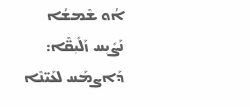ܐܳܘ ܫܶܡܫܳܐ ܢܰܨܺܝܼܚ ܙܰܠܺܝܼܩ̈ܶܐ: ܕܰܐܨܡܰܚ ܠܥܰܝ̈ܢܶܐ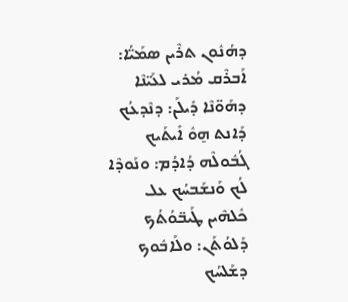ܕܗܳܢܽܘܢ ܬܪܶܝܢ ܣܡܰܝ̈ܳܐ: ܐܰܒܪܶܩ ܡܳܪܝ ܠܥܰܝ̈ܢܶܐ ܕܗܰܘ̈ܢܶܐ ܕܺܝܠܰܢ: ܕܢܶܕܥܳܟ ܕܰܐܢܬ ܗ̱ܘܽ ܐܺܝܬܰܝܟ ܓܳܒܽܘܠܶܗ ܕܳܐܕܳܡ: ܘܢܰܘܕܶܐ ܠܳܟ ܘܰܢܫܰܒܚܳܟ ܥܠ ܟܽܠܗܶܝܢ ܛܰܝܒ̈ܘܳܬܳܟ ܕܰܠܘܳܬܰܢ: ܘܠܰܐܒܽܘܟ ܕܫܰܠܚܳܟ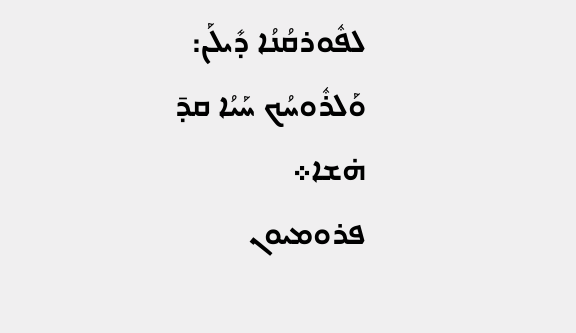ܠܦܽܘܪܩܳܢܳܐ ܕܺܝܠܰܢ: ܘܰܠܪܽܘܚܳܟ ܚܰܝܳܐ ܩܕ̄ ܗ̇ܫܐ܀
ܦܪܘܡܝܘܢ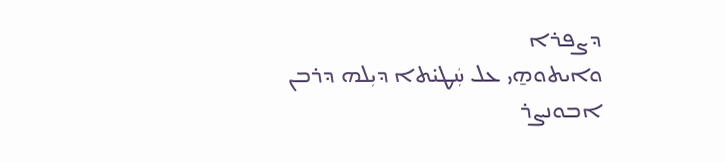ܕܨܦܪܐ
ܘܐܝܬܘܗ̱ܝ ܥܠ ܚܲܛܝ̇ܬܐ ܕܝܼܠܗ ܕܪܒܢ ܐܒܘܢܨܪ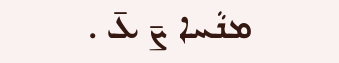ܡܢܵܚܐ ܨ̄ ܥ̄ .